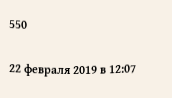550

22 февраля 2019 в 12:07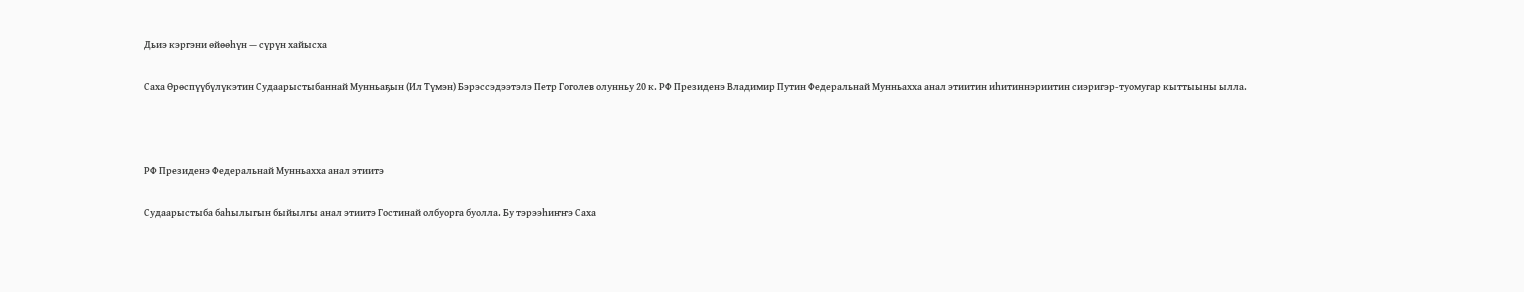Дьиэ кэргэни өйөөһүн — сүрүн хайысха

Саха Өрөспүүбүлүкэтин Судаарыстыбаннай Мунньаҕын (Ил Түмэн) Бэрэссэдээтэлэ Петр Гоголев олунньу 20 к. РФ Президенэ Владимир Путин Федеральнай Мунньахха анал этиитин иһитиннэриитин сиэригэр-туомугар кыттыыны ылла.



РФ Президенэ Федеральнай Мунньахха анал этиитэ

Судаарыстыба баһылыгын быйылгы анал этиитэ Гостинай олбуорга буолла. Бу тэрээһиҥҥэ Саха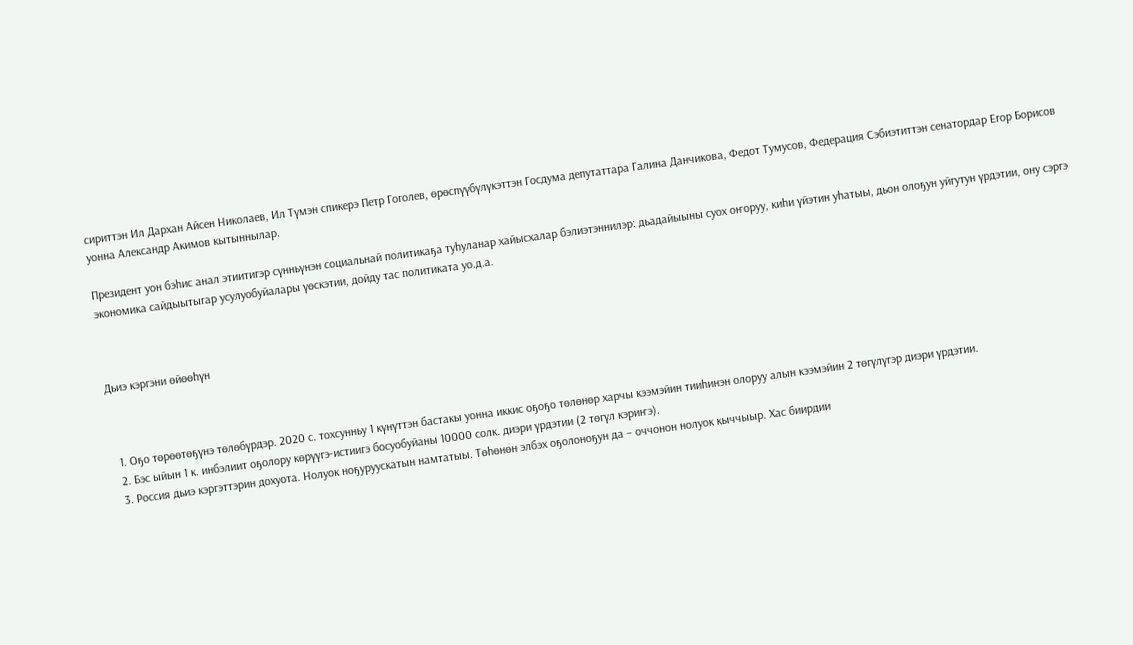сириттэн Ил Дархан Айсен Николаев, Ил Түмэн спикерэ Петр Гоголев, өрөспүүбүлүкэттэн Госдума депутаттара Галина Данчикова, Федот Тумусов, Федерация Сэбиэтиттэн сенатордар Егор Борисов уонна Александр Акимов кытыннылар.

Президент уон бэһис анал этиитигэр сүнньүнэн социальнай политикаҕа туһуланар хайысхалар бэлиэтэннилэр: дьадайыыны суох оҥоруу, киһи үйэтин уһатыы, дьон олоҕун уйгутун үрдэтии, ону сэргэ экономика сайдыытыгар усулуобуйалары үөскэтии, дойду тас политиката уо.д.а.



Дьиэ кэргэни өйөөһүн



  1. Оҕо төрөөтөҕүнэ төлөбүрдэр. 2020 с. тохсунньу 1 күнүттэн бастакы уонна иккис оҕоҕо төлөнөр харчы кээмэйин тииһинэн олоруу алын кээмэйин 2 төгүлүгэр диэри үрдэтии.
  2. Бэс ыйын 1 к. инбэлиит оҕолору көрүүгэ-истиигэ босуобуйаны 10000 солк. диэри үрдэтии (2 төгүл кэриҥэ).
  3. Россия дьиэ кэргэттэрин дохуота. Нолуок ноҕуруускатын намтатыы. Төһөнөн элбэх оҕолоноҕун да – оччонон нолуок кыччыыр. Хас биирдии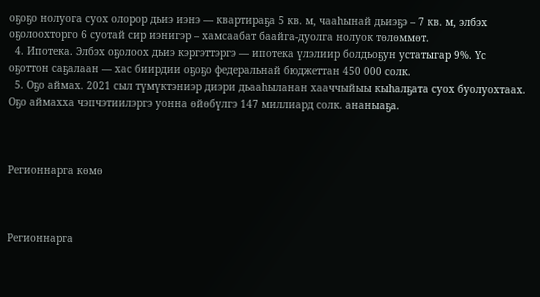оҕоҕо нолуога суох олорор дьиэ иэнэ — квартираҕа 5 кв. м, чааһынай дьиэҕэ – 7 кв. м, элбэх оҕолоохторго 6 суотай сир иэнигэр – хамсаабат баайга-дуолга нолуок төлөммөт.
  4. Ипотека. Элбэх оҕолоох дьиэ кэргэттэргэ — ипотека үлэлиир болдьоҕун устатыгар 9%. Үс оҕоттон саҕалаан — хас биирдии оҕоҕо федеральнай бюджеттан 450 000 солк.
  5. Оҕо аймах. 2021 сыл түмүктэниэр диэри дьааһыланан хааччыйыы кыһалҕата суох буолуохтаах. Оҕо аймахха чэпчэтиилэргэ уонна өйөбүлгэ 147 миллиард солк. ананыаҕа.



Регионнарга көмө



Регионнарга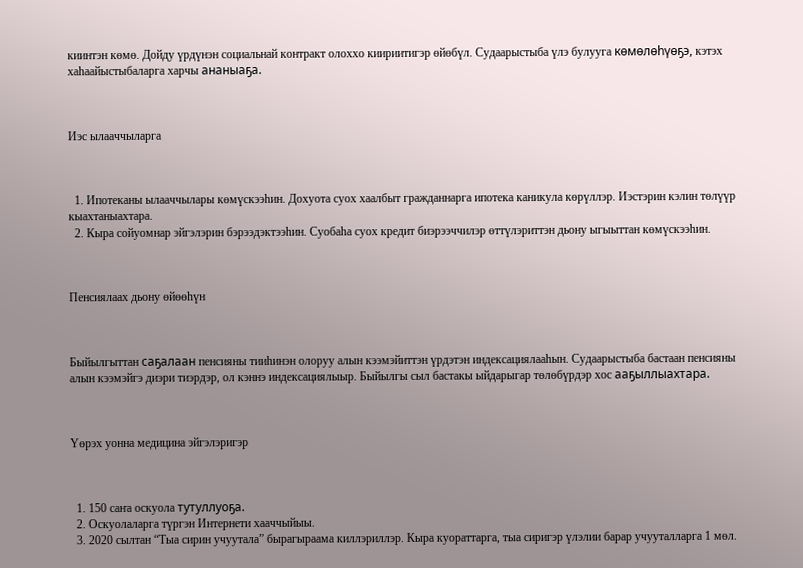киинтэн көмө. Дойду үрдүнэн социальнай контракт олоххо киириитигэр өйөбүл. Судаарыстыба үлэ булууга көмөлөһүөҕэ, кэтэх хаһаайыстыбаларга харчы ананыаҕа.



Иэс ылааччыларга



  1. Ипотеканы ылааччылары көмүскээһин. Дохуота суох хаалбыт гражданнарга ипотека каникула көрүллэр. Иэстэрин кэлин төлүүр кыахтаныахтара.
  2. Кыра сойуомнар эйгэлэрин бэрээдэктээһин. Суобаһа суох кредит биэрээччилэр өттүлэриттэн дьону ыгыыттан көмүскээһин.



Пенсиялаах дьону өйөөһүн



Быйылгыттан саҕалаан пенсияны тииһинэн олоруу алын кээмэйиттэн үрдэтэн индексациялааһын. Судаарыстыба бастаан пенсияны алын кээмэйгэ диэри тиэрдэр, ол кэннэ индексациялыыр. Быйылгы сыл бастакы ыйдарыгар төлөбүрдэр хос ааҕыллыахтара.



Үөрэх уонна медицина эйгэлэригэр



  1. 150 саҥа оскуола тутуллуоҕа.
  2. Оскуолаларга түргэн Интернети хааччыйыы.
  3. 2020 сылтан “Тыа сирин учуутала” бырагыраама киллэриллэр. Кыра куораттарга, тыа сиригэр үлэлии барар учууталларга 1 мөл.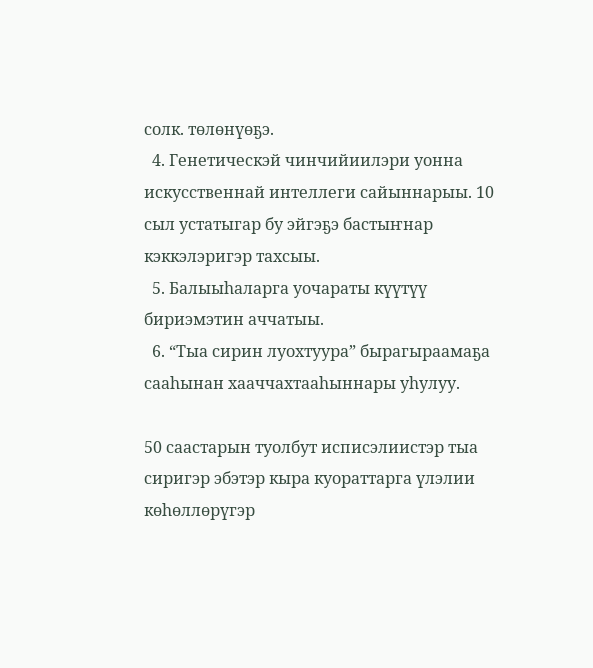солк. төлөнүөҕэ.
  4. Генетическэй чинчийиилэри уонна искусственнай интеллеги сайыннарыы. 10 сыл устатыгар бу эйгэҕэ бастыҥнар кэккэлэригэр тахсыы.
  5. Балыыһаларга уочараты күүтүү бириэмэтин аччатыы.
  6. “Тыа сирин луохтуура” бырагыраамаҕа сааһынан хааччахтааһыннары уһулуу.

50 саастарын туолбут исписэлиистэр тыа сиригэр эбэтэр кыра куораттарга үлэлии көһөллөрүгэр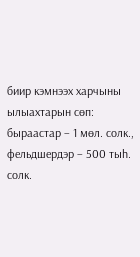биир кэмнээх харчыны ылыахтарын сөп: быраастар – 1 мөл. солк., фельдшердэр – 500 тыһ. солк.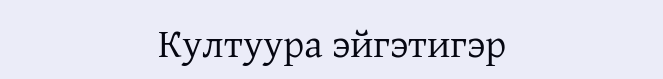Култуура эйгэтигэр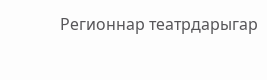Регионнар театрдарыгар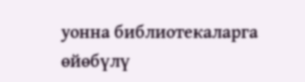уонна библиотекаларга өйөбүлү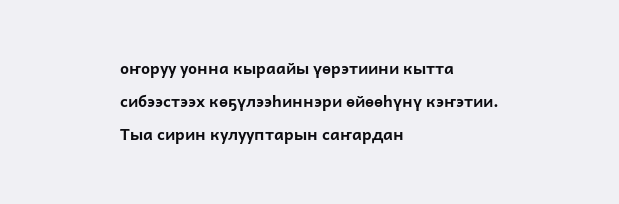оҥоруу уонна кыраайы үөрэтиини кытта сибээстээх көҕүлээһиннэри өйөөһүнү кэҥэтии. Тыа сирин кулууптарын саҥардан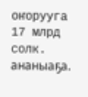оҥорууга 17 млрд солк. ананыаҕа.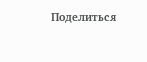Поделиться